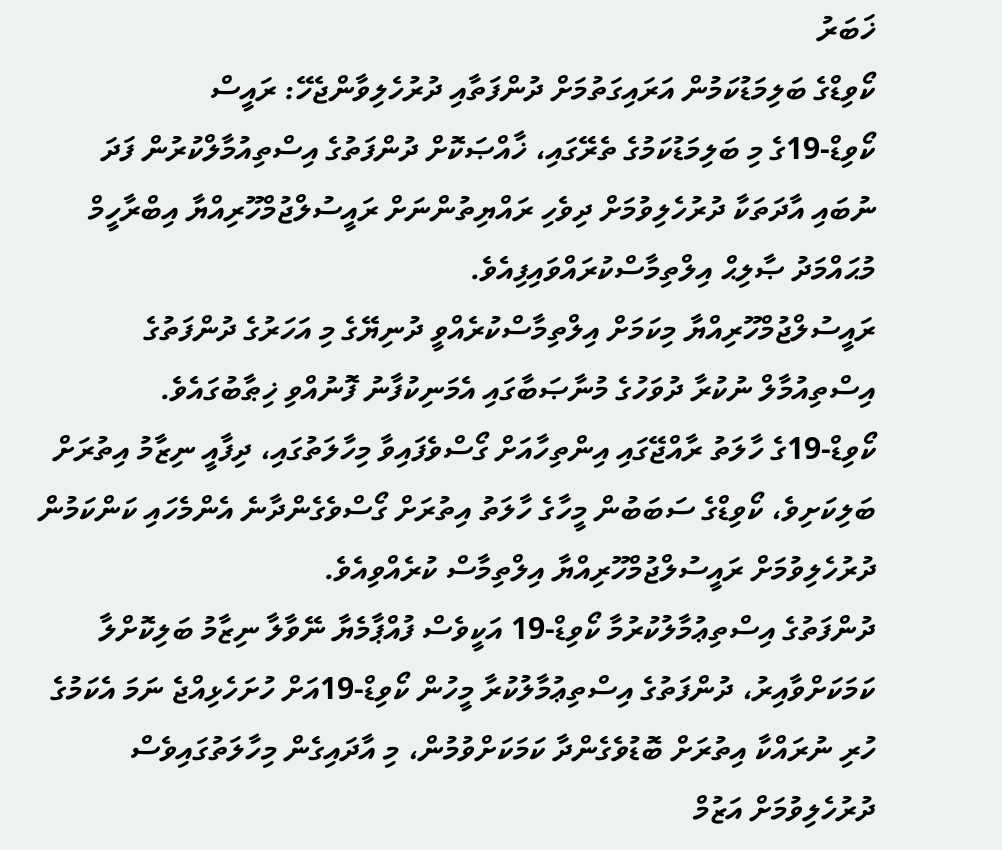ޚަބަރު
ކޯވިޑްގެ ބަލިމަޑުކަމުން އަރައިގަތުމަށް ދުންފަތާއި ދުރުހެލިވާންޖެހޭ: ރައީސް
ކޯވިޑް-19ގެ މި ބަލިމަޑުކަމުގެ ތެރޭގައި، ޚާއްޞަކޮށް ދުންފަތުގެ އިސްތިއުމާލްކުރުން ފަދަ ނުބައި އާދަތަކާ ދުރުހެލިވުމަށް ދިވެހި ރައްޔިތުންނަށް ރައީސުލްޖުމްހޫރިއްޔާ އިބްރާހީމް މުޙައްމަދު ޞާލިޙް އިލްތިމާސްކުރައްވައިފިއެވެ.
ރައީސުލްޖުމްހޫރިއްޔާ މިކަމަށް އިލްތިމާސްކުރެއްވީ ދުނިޔޭގެ މި އަހަރުގެ ދުންފަތުގެ އިސްތިއުމާލް ނުކުރާ ދުވަހުގެ މުނާޞަބާގައި އެމަނިކުފާނު ފޮނުއްވި ޚިޠާބުގައެވެ.
ކޯވިޑް-19ގެ ހާލަތު ރާއްޖޭގައި އިންތިހާއަށް ގޯސްވެފައިވާ މިހާލަތުގައި، ދިފާއީ ނިޒާމު އިތުރަށް ބަލިކަށިވެ، ކޯވިޑްގެ ސަބަބުން މީހާގެ ހާލަތު އިތުރަށް ގޯސްވެގެންދާނެ އެންމެހައި ކަންކަމުން ދުރުހެލިވުމަށް ރައީސުލްޖުމްހޫރިއްޔާ އިލްތިމާސް ކުރެއްވިއެވެ.
ދުންފަތުގެ އިސްތިޢުމާލުކުރުމާ ކޯވިޑް-19 އަކީވެސް ފުއްޕާމެޔާ ނޭވާލާ ނިޒާމު ބަލިކޮށްލާ ކަމަކަށްވާއިރު، ދުންފަތުގެ އިސްތިޢުމާލުކުރާ މީހުން ކޯވިޑް-19އަށް ހުށަހެޅިއްޖެ ނަމަ އެކަމުގެ ހުރި ނުރައްކާ އިތުރަށް ބޮޑުވެގެންދާ ކަމަކަށްވުމުން، މި އާދައިގެން މިހާލަތުގައިވެސް ދުރުހެލިވުމަށް އަޒުމް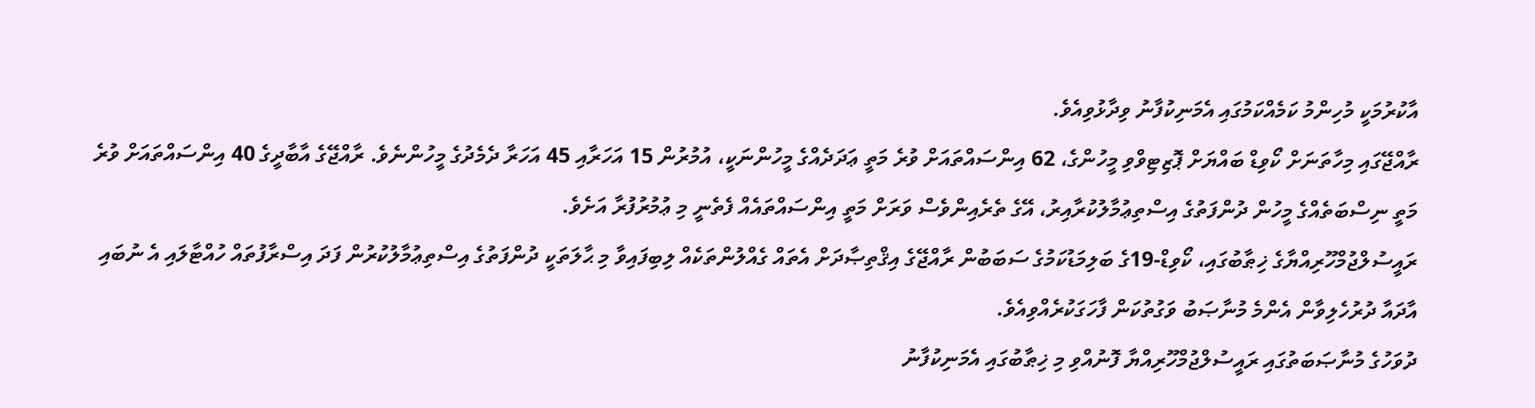އާކުރުމަކީ މުހިންމު ކަމެއްކަމުގައި އެމަނިކުފާނު ވިދާޅުވިއެވެ.
ރާއްޖޭގައި މިހާތަނަށް ކޯވިޑް ބައްޔަށް ޕޮޒިޓިވްވި މީހުންގެ، 62 އިންސައްތައަށް ވުރެ މަތީ ޢަދަދެއްގެ މީހުންނަކީ، އުމުރުން 15 އަހަރާއި 45 އަހަރާ ދެމެދުގެ މީހުންނެވެ. ރާއްޖޭގެ އާބާދީގެ 40 އިންސައްތައަށް ވުރެ މަތީ ނިސްބަތެއްގެ މީހުން ދުންފަތުގެ އިސްތިޢުމާލުކުރާއިރު، އޭގެ ތެރެއިންވެސް ވަރަށް މަތީ އިންސައްތައެއް ފެތެނީ މި ޢުމުރުފުރާ އަށެވެ.
ރައީސުލްޖުމްހޫރިއްޔާގެ ޚިޠާބުގައި، ކޯވިޑް-19ގެ ބަލިމަޑުކަމުގެ ސަބަބުން ރާއްޖޭގެ އިޤްތިޞާދަށް އެތައް ގެއްލުންތަކެއް ލިބިފައިވާ މި ޙާލަތަކީ ދުންފަތުގެ އިސްތިޢުމާލުކުރުން ފަދަ އިސްރާފުތައް ހުއްޓާލައި އެ ނުބައި އާދައާ ދުރުހެލިވާން އެންމެ މުނާޞަބު ވަގުތުކަން ފާހަގަކުރެއްވިއެވެ.
ދުވަހުގެ މުނާޞަބަތުގައި ރައީސުލްޖުމްހޫރިއްޔާ ފޮނުއްވި މި ޚިޠާބުގައި އެމަނިކުފާނު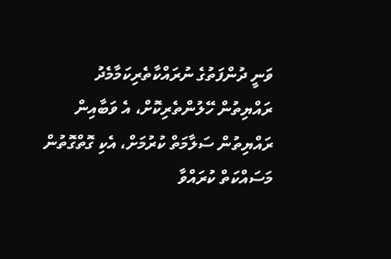ވަނީ ދުންފަތުގެ ނުރައްކާތެރިކަމާމެދު ރައްޔިތުން ހޭލުންތެރިކޮށް، އެ ވަބާއިން ރައްޔިތުން ސަލާމަތް ކުރުމަށް، އެކި ގޮތްގޮތުން މަސައްކަތް ކުރައްވާ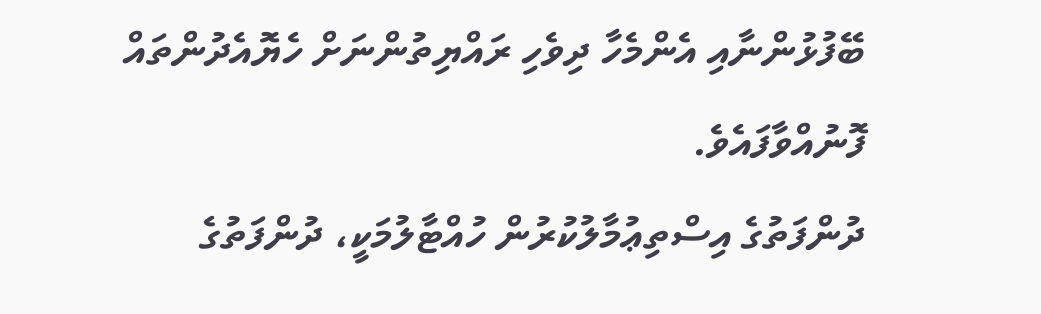ބޭފުޅުންނާއި އެންމެހާ ދިވެހި ރައްޔިތުންނަށް ހެޔޮއެދުންތައް ފޮނުއްވާފައެވެ.
ދުންފަތުގެ އިސްތިޢުމާލުކުރުން ހުއްޓާލުމަކީ، ދުންފަތުގެ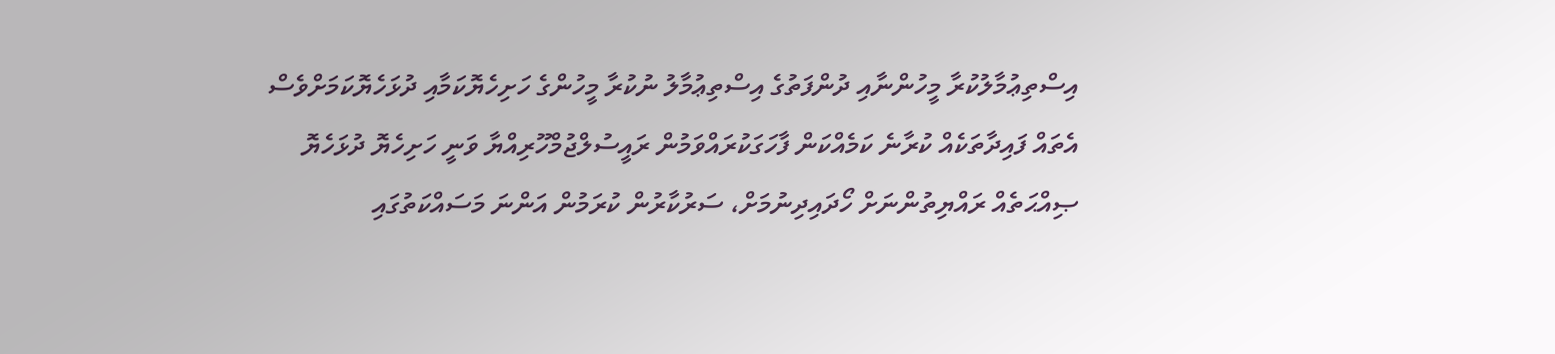އިސްތިޢުމާލުކުރާ މީހުންނާއި ދުންފަތުގެ އިސްތިޢުމާލު ނުކުރާ މީހުންގެ ހަށިހެޔޮކަމާއި ދުޅަހެޔޮކަމަށްވެސް އެތައް ފައިދާތަކެއް ކުރާނެ ކަމެއްކަން ފާހަގަކުރައްވަމުން ރައީސުލްޖުމްހޫރިއްޔާ ވަނީ ހަށިހެޔޮ ދުޅަހެޔޮ ޞިއްޙަތެއް ރައްޔިތުންނަށް ހޯދައިދިނުމަށް، ސަރުކާރުން ކުރަމުން އަންނަ މަސައްކަތުގައި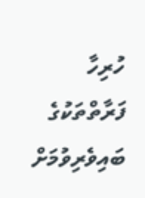ހުރިހާ ފަރާތްތަކުގެ ބައިވެރިވުމަށް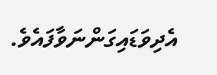އެދިވަޑައިގަންނަވާފައެވެ.